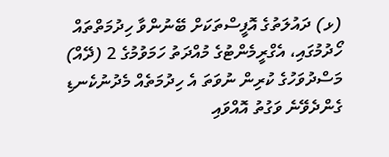(ޅ) ދައުލަތުގެ އޮފީސްތަކަށް ބޭނުންވާ ހިދުމަތްތައް ހޯދުމުގައި، އެގްރީމެންޓުގެ މުއްދަތު ހަމަވުމުގެ 2 (ދޭއް) މަސްދުވަހުގެ ކުރިން ނުވަތަ އެ ހިދުމަތެއް މެދުނުކެނޑި ގެންދެވޭނެ ވަގުތު އޮއްވައި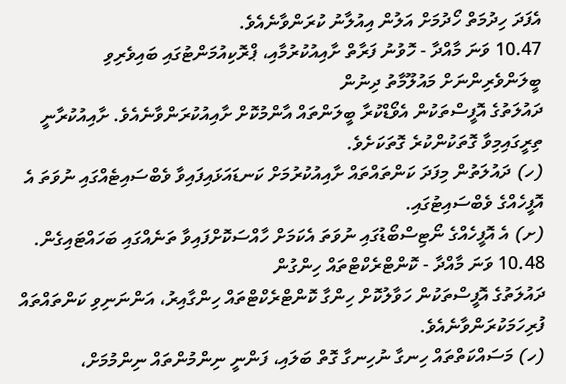އެފަދަ ހިދުމަތް ހޯދުމަށް އަލުން އިއުލާނު ކުރަންވާނެއެވެ.
10.47 ވަނަ މާއްދާ - ހޮވުނު ފަރާތް ށާއިއުކުރުމާއި، ޕްރޮކިއުމަންޓުގައި ބައިވެރިވި ބީލަންވެރިންނަށް މައުލޫމާތު ދިނުން
ދައުލަތުގެ އޮފީސްތަކުން އެވޯޑްކުރާ ބީލަންތައް އާންމުކޮށް ށާއިއުކުރަންވާނެއެވެ. ށާއިއުކުރާނީ ތިރީގައިމިވާ ގޮތަކުންކުރެ ގޮތަކަށެވެ.
(ހ) ދައުލަތުން މިފަދަ ކަންތައްތައް ށާއިއުކުރުމަށް ކަނޑައަޅައިފައިވާ ވެބްސައިޓެއްގައި ނުވަތަ އެ އޮފީހެއްގެ ވެބްސައިޓުގައި.
(ށ) އެ އޮފީހެއްގެ ނޯޓިސްބޯޑުގައި ނުވަތަ އެކަމަށް ހާއްސަކޮށްފައިވާ ތަނެއްގައި ބަހައްޓައިގެން.
10.48 ވަނަ މާއްދާ - ކޮންޓްރެކްޓްތައް ހިންގުން
ދައުލަތުގެ އޮފީސްތަކުން ހަވާލުކޮށް ހިންގާ ކޮންޓްރެކްޓްތައް ހިންގާއިރު، އަންނަނިވި ކަންތައްތައް ފުރިހަމަކުރަންވާނެއެވެ.
(ހ) މަސައްކަތްތައް ހިނގާ ނުހިނގާ ގޮތް ބަލައި، ފަންނީ ނިންމުންތައް ނިންމުމަށް،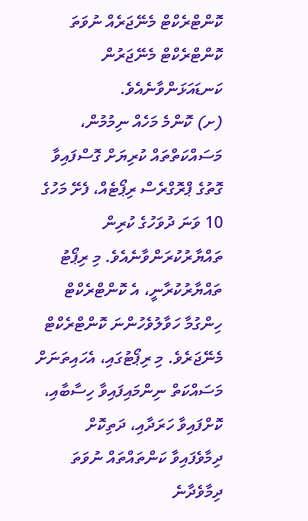ކޮންޓްރެކްޓް މެނޭޖަރެއް ނުވަތަ ކޮންޓްރެކްޓް މެނޭޖަރުން ކަނޑައަޅަންވާނެއެވެ.
(ށ) ކޮންމެ މަހެއް ނިމުމުން، މަސައްކަތްތައް ކުރިޔަށް ގޮސްފައިވާ ގޮތުގެ ޕްރޮގްރެސް ރިޕޯޓެއް، ފެށޭ މަހުގެ 10 ވަނަ ދުވަހުގެ ކުރިން ތައްޔާރުކުރަންވާނެއެވެ. މި ރިޕޯޓު ތައްޔާރުކުރާނީ، އެ ކޮންޓްރެކްޓް ހިންގުމާ ހަވާލުވެހުންނަ ކޮންޓްރެކްޓް މެނޭޖަރެވެ. މި ރިޕޯޓުގައި، އެހައިތަނަށް މަސައްކަތް ނިންމައިފައިވާ ހިސާބާއި، ކޮށްފައިވާ ހަރަދާއި، ދަތިކޮށް ދިމާވެފައިވާ ކަންތައްތައް ނުވަތަ ދިމާވެދާނެ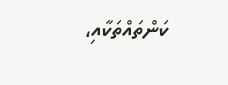ކަންތައްތަކާއި،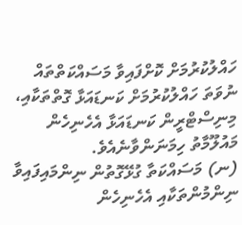ހައްލުކުރުމަށް ކޮށްފައިވާ މަސައްކަތްތައް ނުވަތަ ހައްލުކުރުމަށް ކަނޑައަޅާ ގޮތްތަކާއި، މިނިސްޓްރީން ކަނޑައަޅާ އެހެނިހެން މައުލޫމާތު ހިމަނަންވާނެއެވެ.
(ނ) މަސައްކަތާ ގުޅޭގޮތުން ނިންމައިފައިވާ ނިންމުންތަކާއި އެހެނިހެން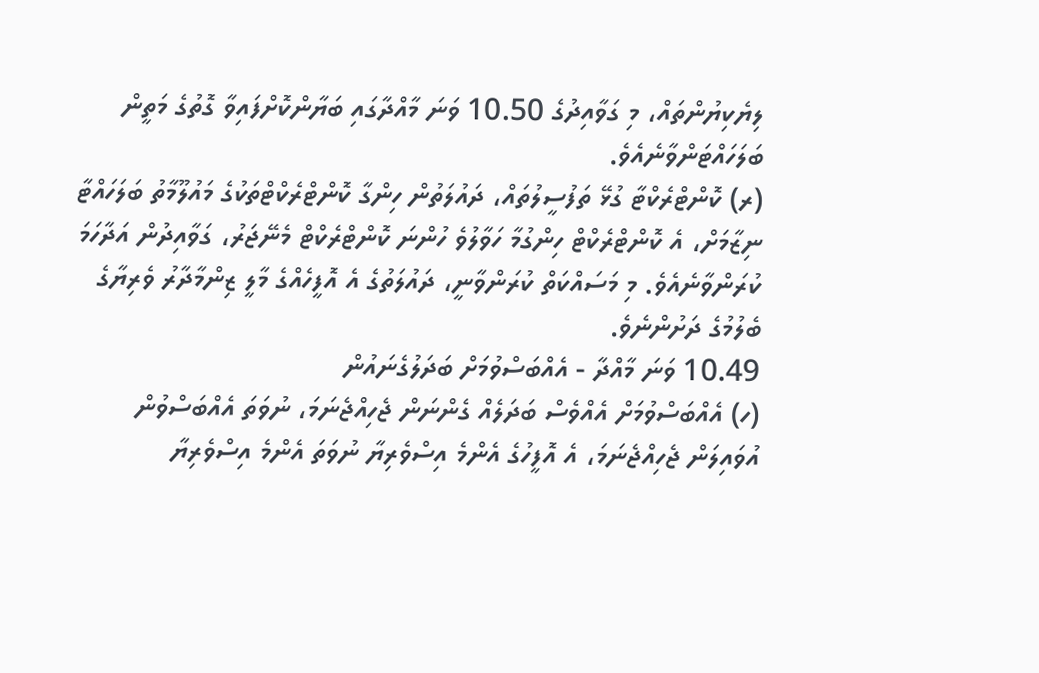ލިޔެކިޔުންތައް، މި ގަވާއިދުގެ 10.50 ވަނަ މާއްދާގައި ބަޔާންކޮށްފައިވާ ގޮތުގެ މަތީން ބަލަހައްޓަންވާނެއެވެ.
(ރ) ކޮންޓްރެކްޓާ ގުޅޭ ތަފުސީލުތައް، ދައުލަތުން ހިންގާ ކޮންޓްރެކްޓްތަކުގެ މައުލޫމާތު ބަލަހައްޓާ ނިޒާމަށް، އެ ކޮންޓްރެކްޓް ހިންގުމާ ހަވާލުވެ ހުންނަ ކޮންޓްރެކްޓް މެނޭޖަރު، ގަވާއިދުން އަދާހަމަ ކުރަންވާނެއެވެ. މި މަސައްކަތް ކުރަންވާނީ، ދައުލަތުގެ އެ އޮފީހެއްގެ މާލީ ޒިންމާދާރު ވެރިޔާގެ ބެލުމުގެ ދަށުންނެވެ.
10.49 ވަނަ މާއްދާ - އެއްބަސްވުމަށް ބަދަލުގެނައުން
(ހ) އެއްބަސްވުމަށް އެއްވެސް ބަދަލެއް ގެންނަން ޖެހިއްޖެނަމަ، ނުވަތަ އެއްބަސްވުން އުވައިލަން ޖެހިއްޖެނަމަ، އެ އޮފީހުގެ އެންމެ އިސްވެރިޔާ ނުވަތަ އެންމެ އިސްވެރިޔާ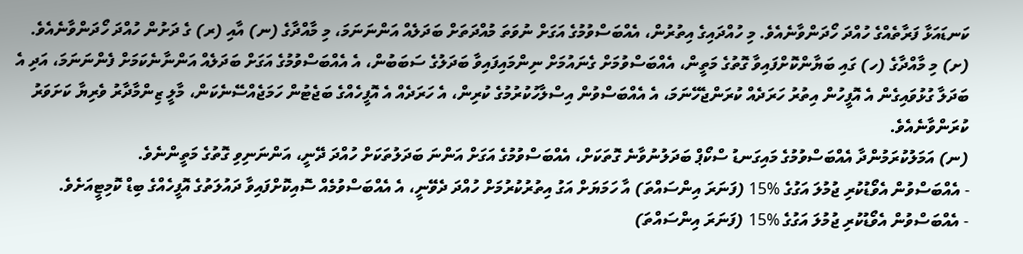ކަނޑައަޅާ ފަރާތެއްގެ ހުއްދަ ހޯދަންވާނެއެވެ. މި ހުއްދައިގެ އިތުރުން، އެއްބަސްވުމުގެ އަގަށް ނުވަތަ މުއްދަތަށް ބަދަލެއް އަންނަނަމަ، މި މާއްދާގެ (ނ) އާއި (ރ) ގެ ދަށުން ހުއްދަ ހޯދަންވާނެއެވެ.
(ށ) މި މާއްދާގެ (ހ) ގައި ބަޔާންކޮށްފައިވާ ގޮތުގެ މަތީން، އެއްބަސްވުމަށް ގެނައުމަށް ނިންމައިފައިވާ ބަދަލުގެ ސަބަބުން، އެ އެއްބަސްވުމުގެ އަގަށް ބަދަލެއް އަންނާނެކަމަށް ފެންނަނަމަ، އަދި އެ ބަދަލާ ގުޅުވައިގެން އެ އޮފީހުން އިތުރު ހަރަދެއް ކުރަންޖެހޭނަމަ، އެ އެއްބަސްވުން އިސްލާހުކުރުމުގެ ކުރިން، އެ ހަރަދެއް އެ އޮފީހެއްގެ ބަޖެޓުން ހަމަޖެއްސޭނެކަން، މާލީ ޒިންމާދާރު ވެރިޔާ ކަށަވަރު ކުރަންވާނެއެވެ.
(ނ) އަމަލުކުރަމުންދާ އެއްބަސްވުމުގެ މައިގަނޑު ސްކޯޕް ބަދަލުނުވާނެ ގޮތަކަށް، އެއްބަސްވުމުގެ އަގަށް އަންނަ ބަދަލުތަކަށް ހުއްދަ ދޭނީ، އަންނަނިވި ގޮތުގެ މަތީންނެވެ.
- އެއްބަސްވުން އެވޯޑުކުރި ޖުމުލަ އަގުގެ %15 (ފަނަރަ އިންސައްތަ) އާ ހަމަޔަށް އަގު އިތުރުކުރުމަށް ހުއްދަ ދެވޭނީ، އެ އެއްބަސްވުމެއް ސޮއިކޮށްފައިވާ ދައުލަތުގެ އޮފީހެއްގެ ބިޑް ކޮމިޓީއަށެވެ.
- އެއްބަސްވުން އެވޯޑުކުރި ޖުމުލަ އަގުގެ %15 (ފަނަރަ އިންސައްތަ)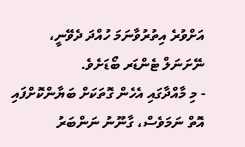އަށްވުރެ އިތުރުވާނަމަ ހުއްދަ ދެވޭނީ، ނޭށަނަލް ޓެންޑަރ ބޯޑަށެވެ.
- މި މާއްދާގައި އެހެން ގޮތަކަށް ބަޔާންކޮށްފައި އޮތް ނަމަވެސް، ގާނޫނު ނަންބަރު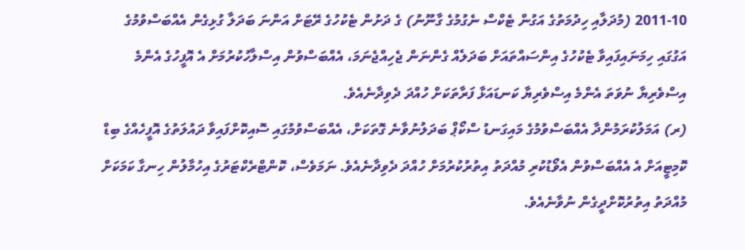2011-10 (މުދަލާއި ހިދުމަތުގެ އަގުން ޓެކްސް ނެގުމުގެ ގާނޫނު) ގެ ދަށުން ޓެކުހުގެ ރޭޓަށް އަންނަ ބަދަލާ ގުޅިގެން އެއްބަސްވުމުގެ އަގުގައި ހިމަނައިފައިވާ ޓެކުހުގެ އިންސައްތައަށް ބަދަލެއް ގެންނަން ޖެހިއްޖެނަމަ، އެއްބަސްވުން އިސްލާހުކުރުމަށް އެ އޮފީހުގެ އެންމެ އިސްވެރިޔާ ނުވަތަ އެންމެ އިސްވެރިޔާ ކަނޑައަޅާ ފަރާތަކަށް ހުއްދަ ދެވިދާނެއެވެ.
(ރ) އަމަލުކުރަމުންދާ އެއްބަސްވުމުގެ މައިގަނޑު ސްކޯޕް ބަދަލުނުވާނެ ގޮތަކަށް، އެއްބަސްވުމުގައި ސޮއިކޮށްފައިވާ ދައުލަތުގެ އޮފީހެއްގެ ބިޑް ކޮމިޓީއަށް އެ އެއްބަސްވުން އެވޯޑުކުރި މުއްދަތު އިތުރުކުރުމަށް ހުއްދަ ދެވިދާނެއެވެ. ނަމަވެސް، ކޮންޓްރެކްޓަރުގެ އިހުމާލުން ހިނގާ ކަމަކަށް މުއްދަތު އިތުރުކޮށްދީގެން ނުވާނެއެވެ.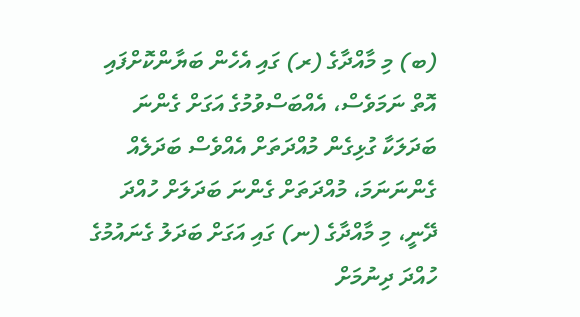(ބ) މި މާއްދާގެ (ރ) ގައި އެހެން ބަޔާންކޮށްފައި އޮތް ނަމަވެސް، އެއްބަސްވުމުގެ އަގަށް ގެންނަ ބަދަލަކާ ގުޅިގެން މުއްދަތަށް އެއްވެސް ބަދަލެއް ގެންނަނަމަ، މުއްދަތަށް ގެންނަ ބަދަލަށް ހުއްދަ ދޭނީ، މި މާއްދާގެ (ނ) ގައި އަގަށް ބަދަލު ގެނައުމުގެ ހުއްދަ ދިނުމަށް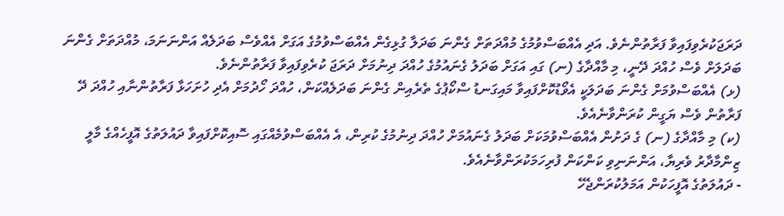ދަރަޖަކުރެވިފައިވާ ފަރާތުންނެވެ. އަދި އެއްބަސްވުމުގެ މުއްދަތަށް ގެންނަ ބަދަލާ ގުޅިގެން އެއްބަސްވުމުގެ އަގަށް އެއްވެސް ބަދަލެއް އަންނަނަމަ، މުއްދަތަށް ގެންނަ ބަދަލަށް ވެސް ހުއްދަ ދޭނީ، މި މާއްދާގެ (ނ) ގައި އަގަށް ބަދަލު ގެނައުމުގެ ހުއްދަ ދިނުމަށް ދަރަޖަ ކުރެވިފައިވާ ފަރާތުންނެވެ.
(ޅ) އެއްބަސްވުމަށް ގެންނަ ބަދަލަކީ އެވޯޑުކޮށްފައިވާ މައިގަނޑު ސްކޯޕުގެ ތެރެއިން ގެންނަ ބަދަލެއްކަން، ހުއްދަ ހޯދުމަށް އެދި ހުށަހަޅާ ފަރާތުންނާއި ހުއްދަ ދޭ ފަރާތުން ވެސް ޔަގީން ކުރަންވާނެއެވެ.
(ކ) މި މާއްދާގެ (ނ) ގެ ދަށުން އެއްބަސްވުމަކަށް ބަދަލު ގެނައުމަށް ހުއްދަ ދިނުމުގެ ކުރިން، އެ އެއްބަސްވުމެއްގައި ސޮއިކޮށްފައިވާ ދައުލަތުގެ އޮފީހެއްގެ މާލީ ޒިންމާދާރު ވެރިޔާ، އަންނަނިވި ކަންކަން ފުރިހަމަކުރަންވާނެއެވެ.
- ދައުލަތުގެ އޮފީހަކުން އަމަލުކުރަންޖެހޭ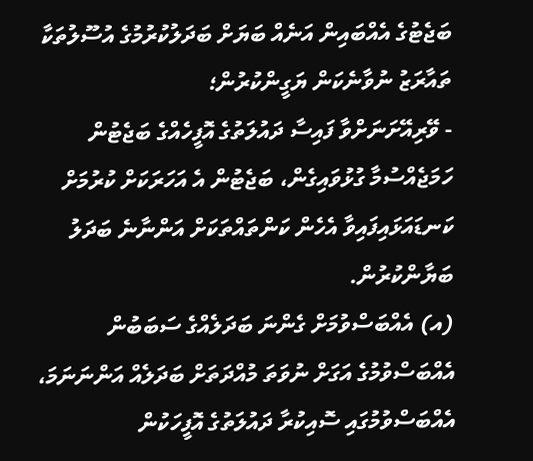ބަޖެޓުގެ އެއްބައިން އަނެއް ބަޔަށް ބަދަލުކުރުމުގެ އުސޫލުތަކާ ތައާރަޒު ނުވާނެކަން ޔަގީންކުރުން؛
- ވޭރިއޭށަނަށްވާ ފައިސާ ދައުލަތުގެ އޮފީހެއްގެ ބަޖެޓުން ހަމަޖެއްސުމާ ގުޅުވައިގެން، ބަޖެޓުން އެ އަހަރަކަށް ކުރުމަށް ކަނޑައަޅައިފައިވާ އެހެން ކަންތައްތަކަށް އަންނާނެ ބަދަލު ބަޔާންކުރުން.
(އ) އެއްބަސްވުމަށް ގެންނަ ބަދަލެއްގެ ސަބަބުން އެއްބަސްވުމުގެ އަގަށް ނުވަތަ މުއްދަތަށް ބަދަލެއް އަންނަނަމަ، އެއްބަސްވުމުގައި ސޮއިކުރާ ދައުލަތުގެ އޮފީހަކުން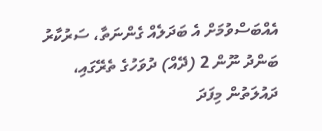އެއްބަސްވުމަށް އެ ބަދަލެއް ގެންނަތާ، ސަރުކާރު ބަންދު ނޫން 2 (ދޭއް) ދުވަހުގެ ތެރޭގައި، ދައުލަތުން މިފަދަ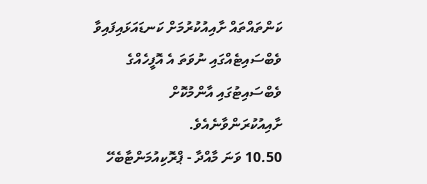ކަންތައްތައް ށާއިއުކުރުމަށް ކަނޑައަޅައިފައިވާ ވެބްސައިޓެއްގައި ނުވަތަ އެ އޮފީހެއްގެ ވެބްސައިޓުގައި އާންމުކޮށް ށާއިއުކުރަންވާނެއެވެ.
10.50 ވަނަ މާއްދާ - ޕްރޮކިއުމަންޓާބެހޭ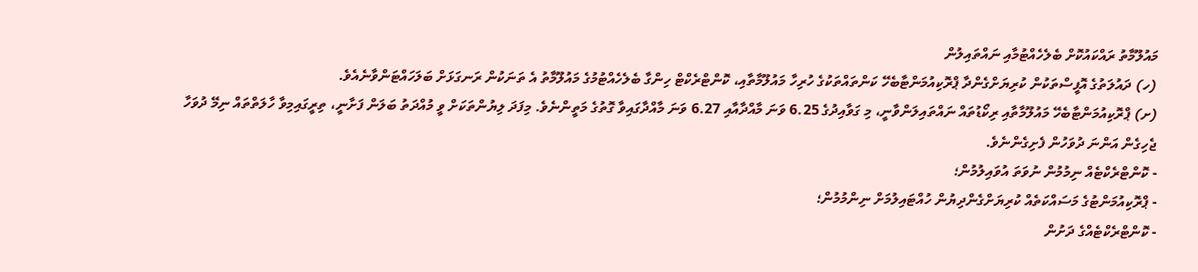މައުލޫމާތު ރައްކައުކޮށް ބެލެހެއްޓުމާއި ނައްތައިލުން
(ހ) ދައުލަތުގެ އޮފީސްތަކުން ކުރިޔަށްގެންދާ ޕްރޮކިއުމަންޓާބެހޭ ކަންތައްތަކުގެ ހުރިހާ މައުލޫމާތާއި، ކޮންޓްރެކްޓް ހިންގާ ބެލެހެއްޓުމުގެ މައުލޫމާތު އެ ތަނަކުން ރަނގަޅަށް ބަލަހައްޓަންވާނެއެވެ.
(ށ) ޕްރޮކިއުމަންޓާބެހޭ މައުލޫމާތާއި ރިކޯޑުތައް ނައްތައިލަންވާނީ، މި ގަވާއިދުގެ 6.25 ވަނަ މާއްދާއާއި 6.27 ވަނަ މާއްދާގައިވާ ގޮތުގެ މަތީންނެވެ. މިފަދަ ލިޔުންތަކަށް ވީ މުއްދަތު ބަލަން ފަށާނީ، ތިރީގައިމިވާ ހާލަތްތައް ނިމޭ ދުވަހާ ޖެހިގެން އަންނަ ދުވަހުން ފެށިގެންނެވެ.
- ކޮންޓްރެކްޓެއް ނިމުމުން ނުވަތަ އުވައިލުމުން؛
- ޕްރޮކިއުމަންޓުގެ މަސައްކަތެއް ކުރިޔަށްގެންދިޔުން ހުއްޓައިލުމަށް ނިންމުމުން؛
- ކޮންޓްރެކްޓެއްގެ ދަށުން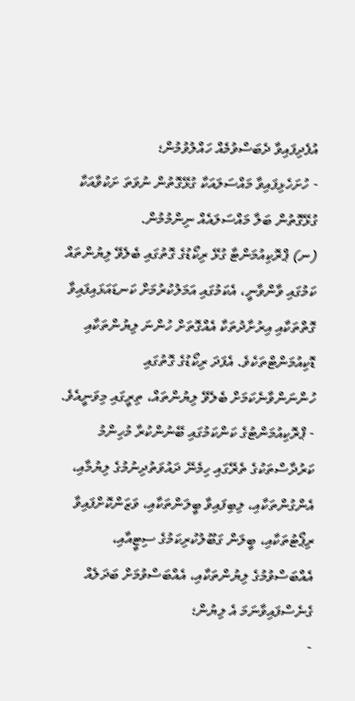އުފެދިފައިވާ ދެބަސްވުމެއް ހައްލުވުމުން؛
- ހުށަހެޅިފައިވާ މައްސަލައަކާ ގުޅޭގޮތުން ނުވަތަ ށަކުވާއަކާ ގުޅޭގޮތުން ބަލާ މައްސަލައެއް ނިންމުމުން.
(ނ) ޕްރޮކިއުމަންޓާ ގުޅޭ ރިކޯޑުގެ ގޮތުގައި ބެލެވޭ ލިޔުންތައް ކަމުގައި ވާންވާނީ، އެކަމުގައި އަމަލުކުރުމަށް ކަނޑައަޅައިފައިވާ ގޮތްތަކާއި އިރުށާދުތަކާ އެއްގޮތަށް ހުންނަ ލިޔުންތަކާއި ޑޮކިއުމަންޓްތަކެވެ. އެފަދަ ރިކޯޑުގެ ގޮތުގައި ހުންނަންވާނެކަމަށް ބެލެވޭ ލިޔުންތައް، ތިރީގައި މިވަނީއެވެ.
- ޕްރޮކިއުމަންޓުގެ ކަންކަމުގައި ބޭނުންކުރާ މުހިންމު ކަރުދާސްތަކުގެ ތެރޭގައި ހިމެނޭ ދައުވަތުދިނުމުގެ ލިޔުމާއި، އެންގުންތަކާއި، ލިބިފައިވާ ބީލަންތަކާއި، ވަޒަންކޮށްފައިވާ ރިޕޯޓުތަކާއި، ބީލަން ގަބޫލުކުރިކަމުގެ ސިޓީއާއި، އެއްބަސްވުމުގެ ލިޔުންތަކާއި، އެއްބަސްވުމަށް ބަދަލެއް ގެނެސްފައިވާނަމަ އެ ލިޔުން؛
-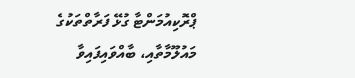ޕްރޮކިއުމަންޓާ ގުޅޭ ފަރާތްތަކުގެ މައުލޫމާތާއި، ބާއްވައިފައިވާ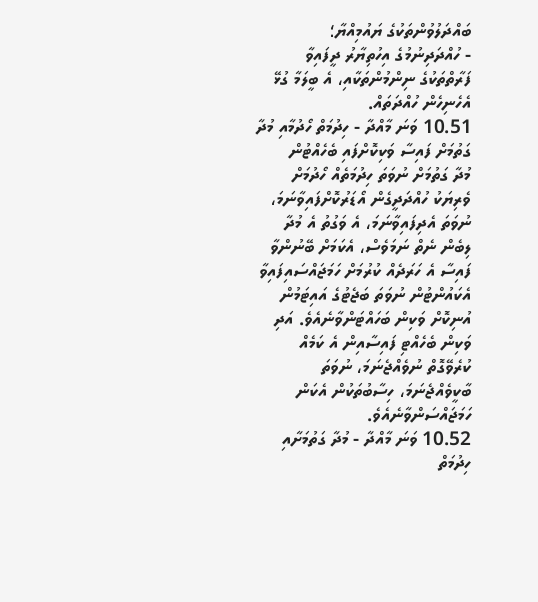ބައްދަލުވުންތަކުގެ ޔައުމިއްޔާ؛
- ހުއްދަދިނުމުގެ އިހުތިޔާރު ދީފައިވާ ފަރާތްތަކުގެ ނިންމުންތަކާއި، އެ ބީލަމާ ގުޅޭ އެހެނިހެން ހުއްދަތައް.
10.51 ވަނަ މާއްދާ - ހިދުމަތް ހޯދުމާއި މުދާ ގަތުމަށް ފައިސާ ވަކިކޮށްފައި ބެހެއްޓުން
މުދާ ގަތުމަށް ނުވަތަ ހިދުމަތެއް ހޯދުމަށް ވެރިޔަކު ހުއްދަދީގެން އޯޑަރުކޮށްފައިވާނަމަ، ނުވަތަ އެދިފައިވާނަމަ، އެ ވަގުތު އެ މުދާ ލިބެން ނެތް ނަމަވެސް، އެކަމަށް ބޭނުންވާ ފައިސާ އެ ހަރަދެއް ކުރުމަށް ހަމަޖައްސައިފައިވާ އެކައުންޓުން ނުވަތަ ބަޖެޓުގެ އައިޓަމުން އުނިކޮށް ވަކިން ބަހައްޓަންވާނެއެވެ. އަދި ވަކިން ބެހެއްޓި ފައިސާއިން އެ ކަމެއް ކުރެވޭގޮތް ނުވެއްޖެނަމަ، ނުވަތަ ބާކީވެއްޖެނަމަ، ހިސާބުތަކުން އެކަން ހަމަޖައްސަންވާނެއެވެ.
10.52 ވަނަ މާއްދާ - މުދާ ގަތުމަށާއި ހިދުމަތް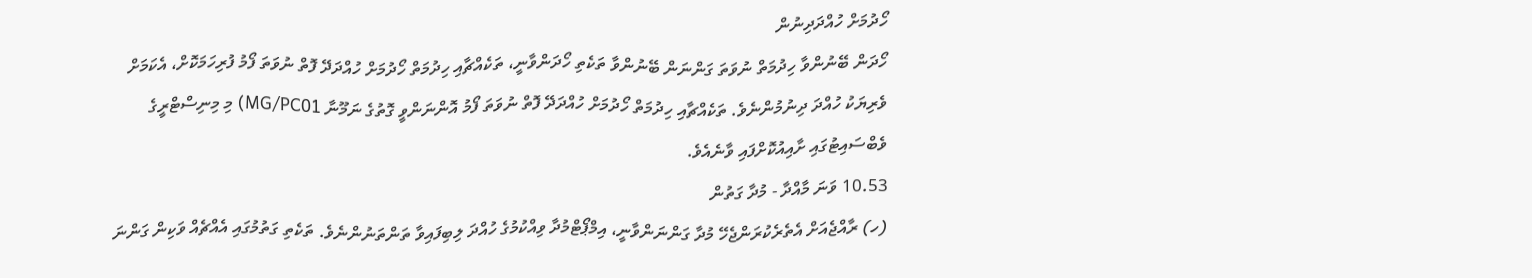ހޯދުމަށް ހުއްދަދިނުން
ހޯދަން ބޭނުންވާ ހިދުމަތް ނުވަތަ ގަންނަން ބޭނުންވާ ތަކެތި ހޯދަންވާނީ، ތަކެއްޗާއި ހިދުމަތް ހޯދުމަށް ހުއްދަދޭ ފޮތް ނުވަތަ ފޯމު ފުރިހަމަކޮށް، އެކަމަށް ވެރިޔަކު ހުއްދަ ދިނުމުންނެވެ. ތަކެއްޗާއި ހިދުމަތް ހޯދުމަށް ހުއްދަދޭ ފޮތް ނުވަތަ ފޯމު އޮންނަންވީ ގޮތުގެ ނަމޫނާ MG/PC01) މި މިނިސްޓްރީގެ ވެބްސައިޓުގައި ށާއިއުކޮށްފައި ވާނެއެވެ.
10.53 ވަނަ މާއްދާ - މުދާ ގަތުން
(ހ) ރާއްޖެއަށް އެތެރެކުރަންޖެހޭ މުދާ ގަންނަންވާނީ، އިމްޕޯޓްމުދާ ވިއްކުމުގެ ހުއްދަ ލިބިފައިވާ ތަންތަނުންނެވެ. ތަކެތި ގަތުމުގައި އެއްޗެއް ވަކިން ގަންނަ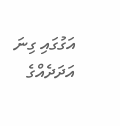އަގުގައި ގިނަ އަދަދެއްގެ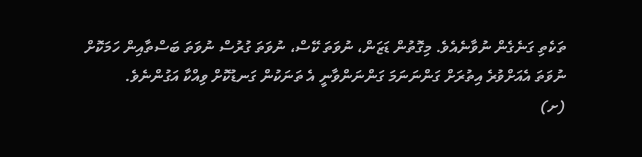ތަކެތި ގަނެގެން ނުވާނެއެވެ. މިގޮތުން ޑަޒަން، ނުވަތަ ކޭސް، ނުވަތަ ގުރުސް ނުވަތަ ބަސްތާއިން ހަމަކޮށް ނުވަތަ އެއަށްވުރެ އިތުރަށް ގަންނަނަމަ ގަންނަންވާނީ އެ ތަނަކުން ގަނޑުކޮށް ވިއްކާ އަގުންނެވެ.
(ށ)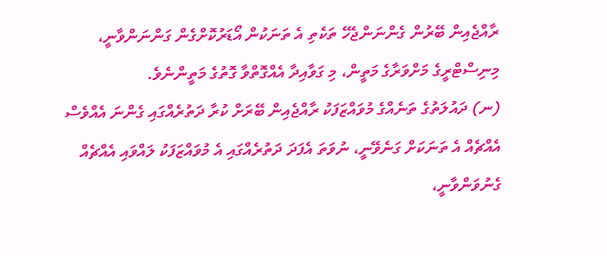ރާއްޖެއިން ބޭރުން ގެންނަންޖެހޭ ތަކެތި އެ ތަނަކުން އޯޑަރުކޮށްގެން ގަންނަންވާނީ، މިނިސްޓްރީގެ މަށްވަރާގެ މަތީން، މި ގަވާއިދާ އެއްގޮތްވާ ގޮތުގެ މަތީންނެވެ.
(ނ) ދައުލަތުގެ ތަނެއްގެ މުވައްޒަފަކު ރާއްޖެއިން ބޭރަށް ކުރާ ދަތުރެއްގައި ގެންނަ އެއްވެސް އެއްޗެއް އެ ތަނަކަށް ގަނެވޭނީ، ނުވަތަ އެފަދަ ދަތުރެއްގައި އެ މުވައްޒަފަކު ލައްވައި އެއްޗެއް ގެނުވަންވާނީ،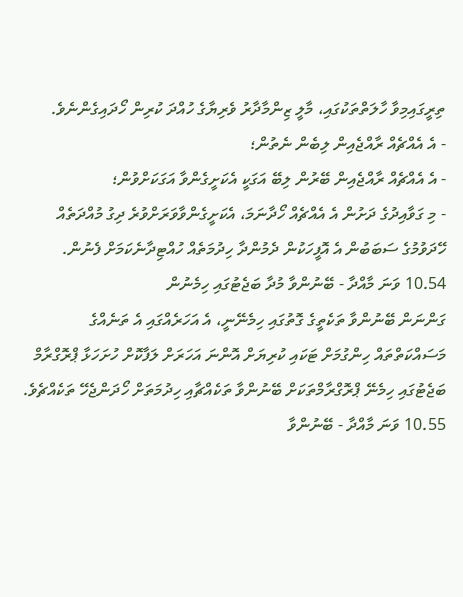ތިރީގައިމިވާ ހާލަތްތަކުގައި، މާލީ ޒިންމާދާރު ވެރިޔާގެ ހުއްދަ ކުރިން ހޯދައިގެންނެވެ.
- އެ އެއްޗެއް ރާއްޖެއިން ލިބެން ނެތުން؛
- އެ އެއްޗެއް ރާއްޖެއިން ބޭރުން ލިބޭ އަގަކީ އެކަށީގެންވާ އަގަކަށްވުން؛
- މި ގަވާއިދުގެ ދަށުން އެ އެއްޗެއް ހޯދާނަމަ، އެކަށީގެންވާވަރަށްވުރެ ދިގު މުއްދަތެއް ހޭދަވުމުގެ ސަބަބުން އެ އޮފީހަކުން ދެމުންދާ ހިދުމަތެއް ހުއްޓިދާނެކަމަށް ފެނުން.
10.54 ވަނަ މާއްދާ - ބޭނުންވާ މުދާ ބަޖެޓުގައި ހިމެނުން
ގަންނަން ބޭނުންވާ ތަކެތީގެ ގޮތުގައި ހިމެނޭނީ، އެ އަހަރެއްގައި އެ ތަނެއްގެ މަސައްކަތްތައް ހިންގުމަށް ޓަކައި ކުރިޔަށް އޮންނަ އަހަރަށް ލަފާކޮށް ހުށަހަޅާ ޕްރޮގްރާމް ބަޖެޓުގައި ހިމެނޭ ޕްރޮގްރާމްތަކަށް ބޭނުންވާ ތަކެއްޗާއި ހިދުމަތަށް ހޯދަންޖެހޭ ތަކެއްޗެވެ.
10.55 ވަނަ މާއްދާ - ބޭނުންވާ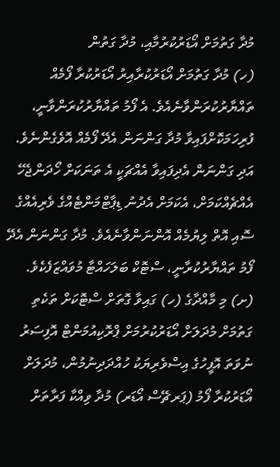މުދާ ގަތުމަށް އޯޑަރުކުރުމާއި، މުދާ ގަތުން
(ހ) މުދާ ގަތުމަށް އޯޑަރުކުރާއިރު އޯޑަރުކުރާ ފޯމެއް ތައްޔާރުކުރަންވާނެއެވެ. އެ ފޯމު ތައްޔާރުކުރަންވާނީ، ފުރިހަމަކޮށްފައިވާ މުދާ ގަންނަން އެދޭ ފޯމެއް އޮވެގެންނެވެ. އަދި ގަންނަން އެދިފައިވާ އެއްޗަކީ އެ ތަނަކަށް ހޯދަންޖެހޭ އެއްޗެއްކަމަށް، އެކަމަށް އެދުނު ޑިޕާޓްމަންޓެއްގެ ވެރިއެއްގެ ސޮއި އޮތް ލިޔުމެއް އޮންނަންވާނެއެވެ. މުދާ ގަންނަން އެދޭ ފޯމު ތައްޔާރުކުރާނީ، ސްޓޮކް ބަލަހައްޓާ މުވައްޒަފެކެވެ.
(ށ) މި މާއްދާގެ (ހ) ގައިވާ ގޮތަށް ސްޓޮކަށް ތަކެތި ގަތުމަށް މުދަލަށް އޯޑަރުކުރުމަށް ޕްރޮކިއުމަންޓް އޮފިސަރު ނުވަތަ އޮފީހުގެ އިސްވެރިޔަކު ހުއްދަދިނުމުން، މުދަލަށް އޯޑަރުކުރާ ފޯމު (ޕަރޗޭސް އޯޑަރ) މުދާ ވިއްކާ ފަރާތަށް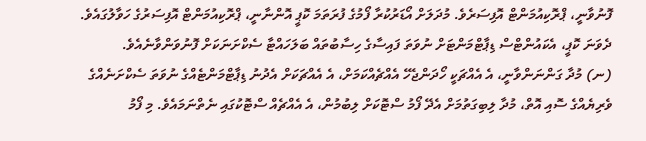ފޮނުވާނީ، ޕްރޮކިއުމަންޓް އޮފިސަރެވެ. މުދަލަށް އޯޑަރުކުރާ ފޯމުގެ ފުރަތަމަ ކޮޕީ އޮންނާނީ، ޕްރޮކިއުމަންޓް އޮފިސަރުގެ ހަވާލުގައެވެ. ދެވަނަ ކޮޕީ، އެކައުންޓްސް ޑިޕާޓްމަންޓަށް ނުވަތަ ފައިސާގެ ހިސާބުތައް ބަލަހައްޓާ ސެކްށަނަކަށް ފޮނުވަންވާނެއެވެ.
(ނ) މުދާ ގަންނަންވާނީ، އެ އެއްޗަކީ ހޯދަންޖެހޭ އެއްޗެއްކަމަށް، އެ އެއްޗަކަށް އެދުނު ޑިޕާޓްމަންޓެއްގެ ނުވަތަ ސެކްށަނެއްގެ ވެރިޔެއްގެ ސޮއި އޮތް، މުދާ ލިބިގަތުމަށް އެދޭ ފޯމު ސްޓޮކަށް ލިބުމުން، އެ އެއްޗެއް ސްޓޮކުގައި ނެތްނަމައެވެ. މި ފޯމު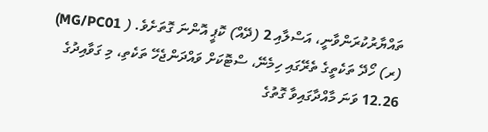ތައްޔާރުކުރަންވާނީ، އަސްލާއި 2 (ދޭއް) ކޮޕީ އޮންނަ ގޮތަށެވެ. ( MG/PC01)
(ރ) ހޯދޭ ތަކެތީގެ ތެރޭގައި ހިމެނޭ، ސްޓޮކަށް ވައްދަންޖެހޭ ތަކެތި، މި ގަވާއިދުގެ 12.26 ވަނަ މާއްދާގައިވާ ގޮތުގެ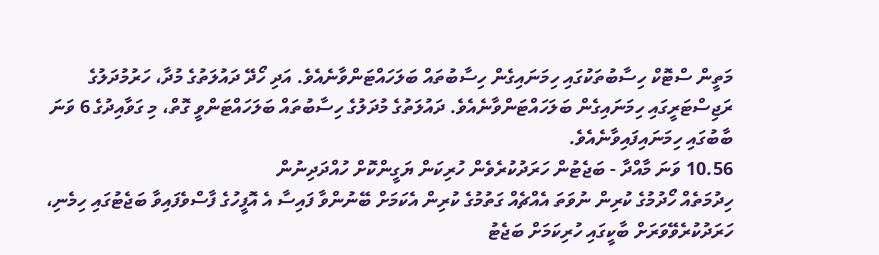މަތީން ސްޓޮކް ހިސާބުތަކުގައި ހިމަނައިގެން ހިސާބުތައް ބަލަހައްޓަންވާނެއެވެ. އަދި ހޯދޭ ދައުލަތުގެ މުދާ، ހަރުމުދަލުގެ ރަޖިސްޓަރީގައި ހިމަނައިގެން ބަލަހައްޓަންވާނެއެވެ. ދައުލަތުގެ މުދަލުގެ ހިސާބުތައް ބަލަހައްޓަންވީ ގޮތް، މި ގަވާއިދުގެ 6 ވަނަ ބާބުގައި ހިމަނައިފައިވާނެއެވެ.
10.56 ވަނަ މާއްދާ - ބަޖެޓުން ހަރަދުކުރެވެން ހުރިކަން ޔަގީންކޮށް ހުއްދަދިނުން
ހިދުމަތެއް ހޯދުމުގެ ކުރިން ނުވަތަ އެއްޗެއް ގަތުމުގެ ކުރިން އެކަމަށް ބޭނުންވާ ފައިސާ އެ އޮފީހުގެ ފާސްވެފައިވާ ބަޖެޓުގައި ހިމެނި، ހަރަދުކުރެވޭވަރަށް ބާކީގައި ހުރިކަމަށް ބަޖެޓު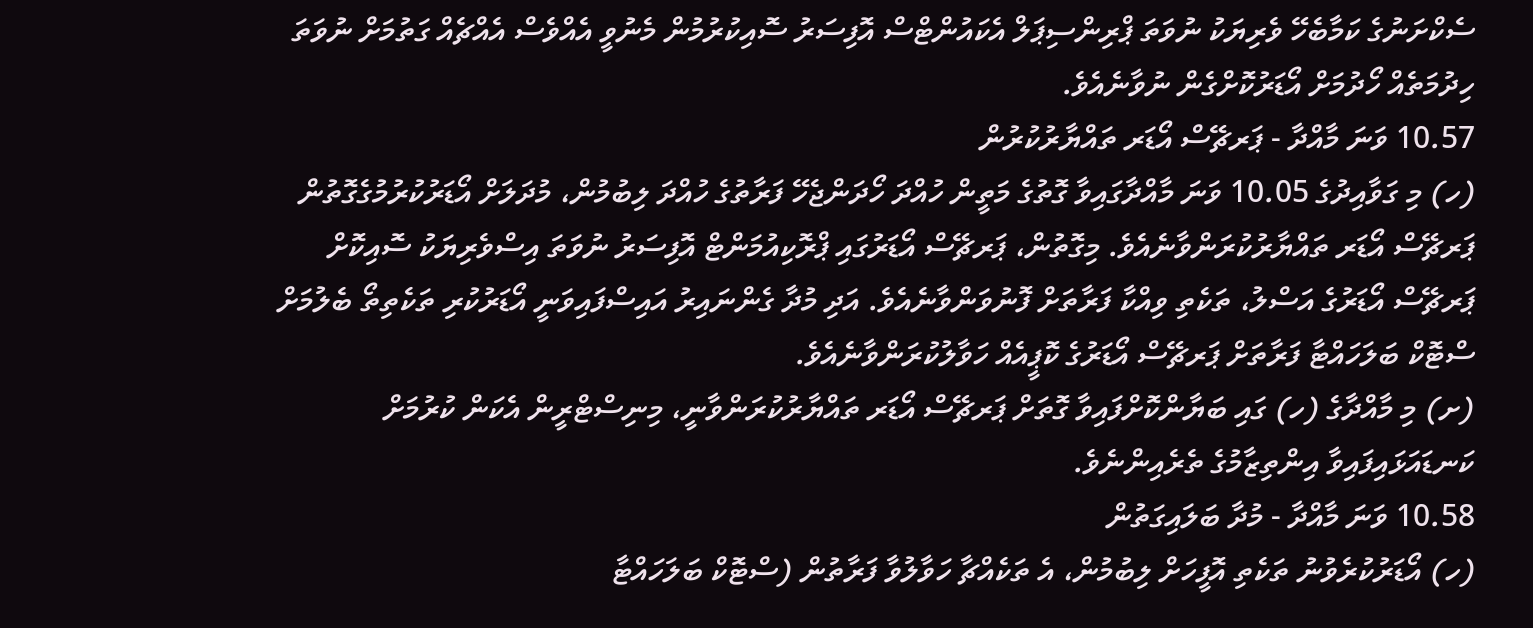ސެކްށަނުގެ ކަމާބެހޭ ވެރިޔަކު ނުވަތަ ޕްރިންސިޕަލް އެކައުންޓްސް އޮފިސަރު ސޮއިކުރުމުން މެނުވީ އެއްވެސް އެއްޗެއް ގަތުމަށް ނުވަތަ ހިދުމަތެއް ހޯދުމަށް އޯޑަރުކޮށްގެން ނުވާނެއެވެ.
10.57 ވަނަ މާއްދާ - ޕަރޗޭސް އޯޑަރ ތައްޔާރުކުރުން
(ހ) މި ގަވާއިދުގެ 10.05 ވަނަ މާއްދާގައިވާ ގޮތުގެ މަތީން ހުއްދަ ހޯދަންޖެހޭ ފަރާތުގެ ހުއްދަ ލިބުމުން، މުދަލަށް އޯޑަރުކުރުމުގެގޮތުން ޕަރޗޭސް އޯޑަރ ތައްޔާރުކުރަންވާނެއެވެ. މިގޮތުން، ޕަރޗޭސް އޯޑަރުގައި ޕްރޮކިއުމަންޓް އޮފިސަރު ނުވަތަ އިސްވެރިޔަކު ސޮއިކޮށް ޕަރޗޭސް އޯޑަރުގެ އަސްލު، ތަކެތި ވިއްކާ ފަރާތަށް ފޮނުވަންވާނެއެވެ. އަދި މުދާ ގެންނައިރު އައިސްފައިވަނީ އޯޑަރުކުރި ތަކެތިތޯ ބެލުމަށް ސްޓޮކް ބަލަހައްޓާ ފަރާތަށް ޕަރޗޭސް އޯޑަރުގެ ކޮޕީއެއް ހަވާލުކުރަންވާނެއެވެ.
(ށ) މި މާއްދާގެ (ހ) ގައި ބަޔާންކޮށްފައިވާ ގޮތަށް ޕަރޗޭސް އޯޑަރ ތައްޔާރުކުރަންވާނީ، މިނިސްޓްރީން އެކަން ކުރުމަށް ކަނޑައަޅައިފައިވާ އިންތިޒާމުގެ ތެރެއިންނެވެ.
10.58 ވަނަ މާއްދާ - މުދާ ބަލައިގަތުން
(ހ) އޯޑަރުކުރެވުނު ތަކެތި އޮފީހަށް ލިބުމުން، އެ ތަކެއްޗާ ހަވާލުވާ ފަރާތުން (ސްޓޮކް ބަލަހައްޓާ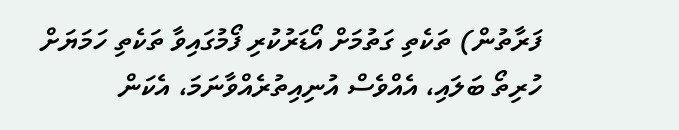ފަރާތުން) ތަކެތި ގަތުމަށް އޯޑަރުކުރި ފޯމުގައިވާ ތަކެތި ހަމަޔަށް ހުރިތޯ ބަލައި، އެއްވެސް އުނިއިތުރެއްވާނަމަ، އެކަން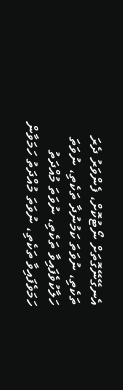އެނގޭނޭގޮތަށް ނޯޓުކޮށް، ފެންވަރު ދެރަ ތަކެތި، ނުވަތަ ކަމުނުދާ ތަކެތި، ނުވަތަ ހަލާކުވެފައިވާ ތަކެތި، ނުވަތަ މުއްދަތު ހަމަވެފައިވާ ތަކެތި، ނުވަތަ މުއްދަތު ހަމަވާން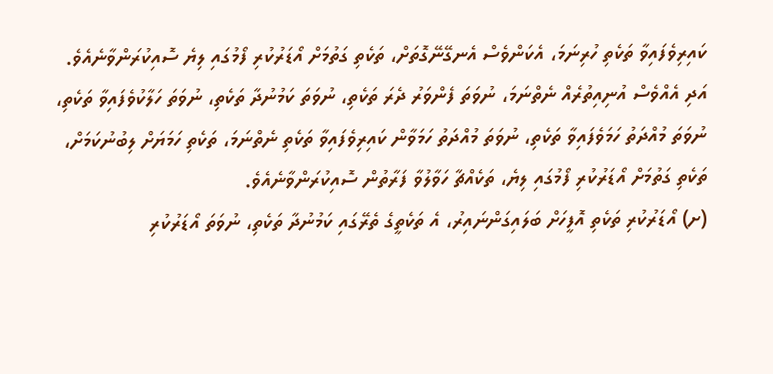ކައިރިވެފައިވާ ތަކެތި ހުރިނަމަ، އެކަންވެސް އެނގޭނޭގޮތަށް، ތަކެތި ގަތުމަށް އޯޑަރުކުރި ފޯމުގައި ލިޔެ ސޮއިކުރަންވާނެއެވެ. އަދި އެއްވެސް އުނިއިތުރެއް ނެތްނަމަ، ނުވަތަ ފެންވަރު ދެރަ ތަކެތި، ނުވަތަ ކަމުނުދާ ތަކެތި، ނުވަތަ ހަލާކުވެފައިވާ ތަކެތި، ނުވަތަ މުއްދަތު ހަމަވެފައިވާ ތަކެތި، ނުވަތަ މުއްދަތު ހަމަވާން ކައިރިވެފައިވާ ތަކެތި ނެތްނަމަ، ތަކެތި ހަމަޔަށް ލިބުނުކަމަށް، ތަކެތި ގަތުމަށް އޯޑަރުކުރި ފޯމުގައި ލިޔެ، ތަކެއްޗާ ހަވާލުވާ ފަރާތުން ސޮއިކުރަންވާނެއެވެ.
(ށ) އޯޑަރުކުރި ތަކެތި އޮފީހަށް ބަލައިގަންނައިރު، އެ ތަކެތީގެ ތެރޭގައި ކަމުނުދާ ތަކެތި، ނުވަތަ އޯޑަރުކުރި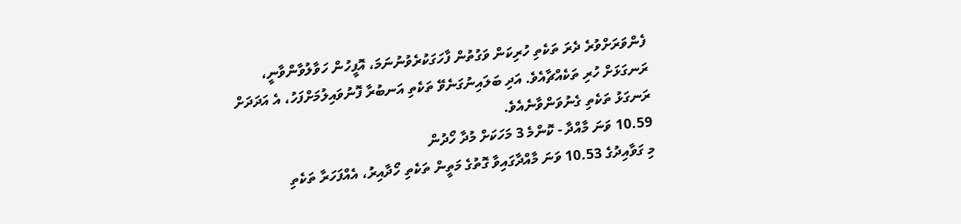ފެންވަރަށްވުރެ ދެރަ ތަކެތި ހުރިކަން ވަގުތުން ފާހަގަކުރެވުނުނަމަ، އޮފީހުން ހަވާލުވާންވާނީ، ރަނގަޅަށް ހުރި ތަކެއްޗާއެވެ. އަދި ބަލައިނުގަނެވޭ ތަކެތި އަނބުރާ ފޮނުވައިލުމަށްފަހު، އެ އަދަދަށް ރަނގަޅު ތަކެތި ގެނުވަންވާނެއެވެ.
10.59 ވަނަ މާއްދާ - ކޮންމެ 3 މަހަކަށް މުދާ ހޯދުން
މި ގަވާއިދުގެ 10.53 ވަނަ މާއްދާގައިވާ ގޮތުގެ މަތީން ތަކެތި ހޯދާއިރު، އެއްފަހަރާ ތަކެތި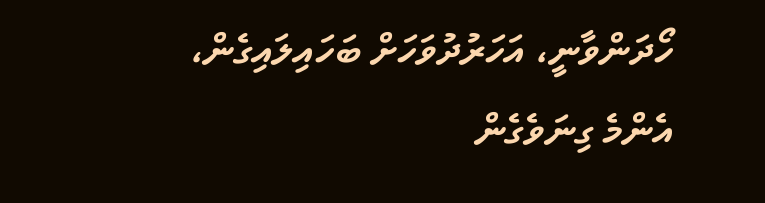ހޯދަންވާނީ، އަހަރުދުވަހަށް ބަހައިލައިގެން، އެންމެ ގިނަވެގެން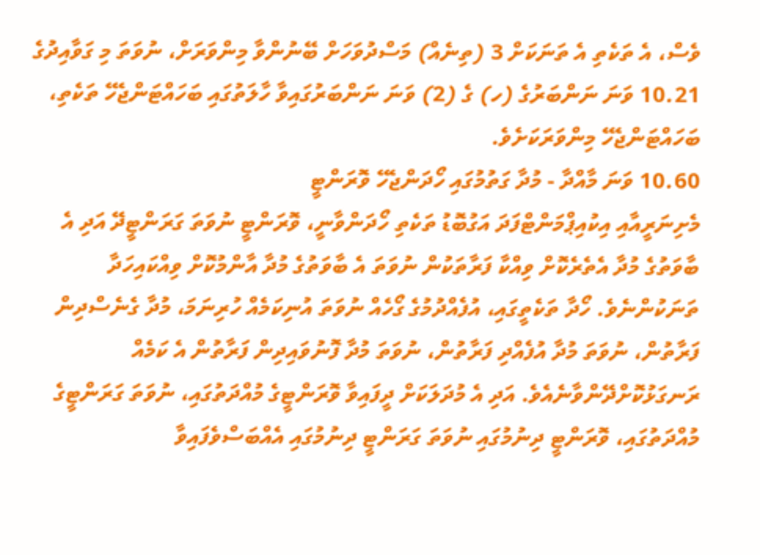ވެސް، އެ ތަކެތި އެ ތަނަކަށް 3 (ތިނެއް) މަސްދުވަހަށް ބޭނުންވާ މިންވަރަށް، ނުވަތަ މި ގަވާއިދުގެ 10.21 ވަނަ ނަންބަރުގެ (ހ) ގެ (2) ވަނަ ނަންބަރުގައިވާ ހާލަތުގައި ބަހައްޓަންޖެހޭ ތަކެތި، ބަހައްޓަންޖެހޭ މިންވަރަކަށެވެ.
10.60 ވަނަ މާއްދާ - މުދާ ގަތުމުގައި ހޯދަންޖެހޭ ވޮރަންޓީ
މެށިނަރީއާއި އިކުއިޕްމަންޓްފަދަ އަގުބޮޑު ތަކެތި ހޯދަންވާނީ، ވޮރަންޓީ ނުވަތަ ގަރަންޓީދޭ އަދި އެ ބާވަތުގެ މުދާ އެތެރެކޮށް ވިއްކާ ފަރާތަކުން ނުވަތަ އެ ބާވަތުގެ މުދާ އާންމުކޮށް ވިއްކައިހަދާ ތަނަކުންނެވެ. ހޯދާ ތަކެތީގައި، އުފެއްދުމުގެ ގޯހެއް ނުވަތަ އުނިކަމެއް ހުރިނަމަ، މުދާ ގެނެސްދިން ފަރާތުން، ނުވަތަ މުދާ އުފެއްދި ފަރާތުން، ނުވަތަ މުދާ ފޮނުވައިދިން ފަރާތުން އެ ކަމެއް ރަނގަޅުކޮށްދޭންވާނެއެވެ. އަދި އެ މުދަލަކަށް ދީފައިވާ ވޮރަންޓީގެ މުއްދަތުގައި، ނުވަތަ ގަރަންޓީގެ މުއްދަތުގައި، ވޮރަންޓީ ދިނުމުގައި ނުވަތަ ގަރަންޓީ ދިނުމުގައި އެއްބަސްވެފައިވާ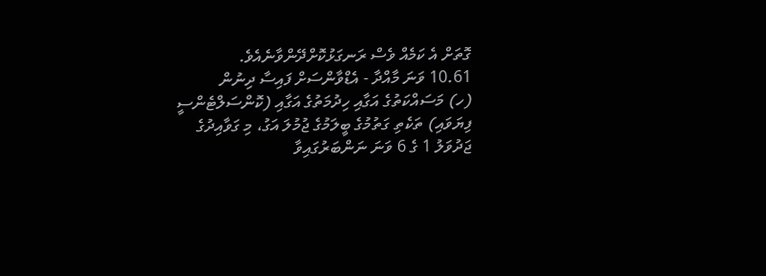ގޮތަށް އެ ކަމެއް ވެސް ރަނގަޅުކޮށްދޭންވާނެއެވެ.
10.61 ވަނަ މާއްދާ - އެޑްވާންސަށް ފައިސާ ދިނުން
(ހ) މަސައްކަތުގެ އަގާއި ހިދުމަތުގެ އަގާއި (ކޮންސަލްޓެންސީ ފިޔަވައި) ތަކެތި ގަތުމުގެ ބީލަމުގެ ޖުމުލަ އަގު، މި ގަވާއިދުގެ ޖަދުވަލު 1 ގެ 6 ވަނަ ނަންބަރުގައިވާ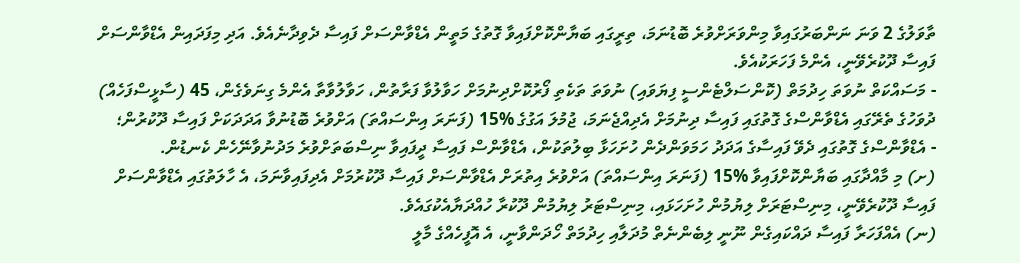ތާވަލުގެ 2 ވަނަ ނަންބަރުގައިވާ މިންވަރަށްވުރެ ބޮޑުނަމަ، ތިރީގައި ބަޔާންކޮށްފައިވާ ގޮތުގެ މަތީން އެޑްވާންސަށް ފައިސާ ދެވިދާނެއެވެ. އަދި މިފަދައިން އެޑްވާންސަށް ފައިސާ ދޫކުރެވޭނީ، އެންމެ ފަހަރަކުއެވެ.
- މަސައްކަތް ނުވަތަ ހިދުމަތް (ކޮންސަލްޓެންސީ ފިޔަވައި) ނުވަތަ ތަކެތި ފޯރުކޮށްދިނުމަށް ހަވާލުވާ ފަރާތުން، ހަވާލުވާތާ އެންމެ ގިނަވެގެން، 45 (ސާޅީސްފަހެއް) ދުވަހުގެ ތެރޭގައި އެޑްވާންސްގެ ގޮތުގައި ފައިސާ ދިނުމަށް އެދިއްޖެނަމަ، ޖުމުލަ އަގުގެ %15 (ފަނަރަ އިންސައްތަ) އަށްވުރެ ބޮޑުނުވާ އަދަދަކަށް ފައިސާ ދޫކުރުން؛
- އެޑްވާންސްގެ ގޮތުގައި ދެވޭ ފައިސާގެ އަދަދު ހަމަވަންދެން ހުށަހަޅާ ބިލުތަކުން، އެޑްވާންސް ފައިސާ ދީފައިވާ ނިސްބަތަށްވުރެ މަދުނުވާނޭހެން ކެނޑުން.
(ށ) މި މާއްދާގައި ބަޔާންކޮށްފައިވާ %15 (ފަނަރަ އިންސައްތަ) އަށްވުރެ އިތުރަށް އެޑްވާންސަށް ފައިސާ ދޫކުރުމަށް އެދިފައިވާނަމަ، އެ ހާލަތުގައި އެޑްވާންސަށް ފައިސާ ދޫކުރެވޭނީ، މިނިސްޓަރަށް ލިޔުމުން ހުށަހަޅައި، މިނިސްޓަރު ލިޔުމުން ދޫކުރާ ހުއްދަޔާއެކުގައެވެ.
(ނ) އެއްފަހަރާ ފައިސާ ދައްކައިގެން ނޫނީ ލިބެންނެތް މުދަލާއި ހިދުމަތް ހޯދަންވާނީ، އެ އޮފީހެއްގެ މާލީ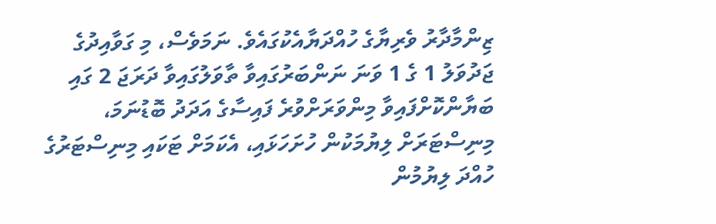ޒިންމާދާރު ވެރިޔާގެ ހުއްދަޔާއެކުގައެވެ. ނަމަވެސް، މި ގަވާއިދުގެ ޖަދުވަލު 1 ގެ 1 ވަނަ ނަންބަރުގައިވާ ތާވަލުގައިވާ ދަރަޖަ 2 ގައި ބަޔާންކޮށްފައިވާ މިންވަރަށްވުރެ ފައިސާގެ އަދަދު ބޮޑުނަމަ، މިނިސްޓަރަށް ލިޔުމަކުން ހުށަހަޅައި، އެކަމަށް ޓަކައި މިނިސްޓަރުގެ ހުއްދަ ލިޔުމުން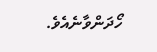ހޯދަންވާނެއެވެ.